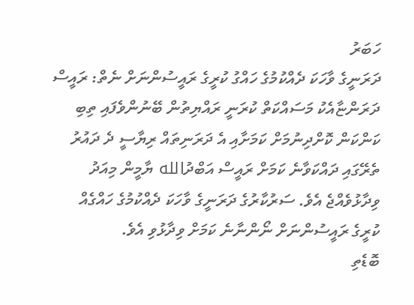ހަބަރު
ދަރަނީގެ ވާހަކަ ދެއްކުމުގެ ހައްގު ކުރީގެ ރައީސުންނަށް ނެތް: ރައީސް
ދަރަންޏާއެކު މަސައްކަތް ކުރަނީ ރައްޔިތުން ބޭނުންވެފައި ތިބި ކަންކަން ކޮށްދިނުމަށް ކަމަށާއި އެ ދަރަނިތައް ރިޔާސީ ދެ ދައުރު ތެރޭގައި ދައްކަވާނެ ކަމަށް ރައީސް އަބްދުالله ޔާމީން މިއަދު ވިދާޅުވެއްޖެ އެވެ. ސަރުކާރުގެ ދަރަނީގެ ވާހަކަ ދެއްކުމުގެ ހައްގެއް ކުރީގެ ރައީސުންނަށް ނޯންނާނެ ކަމަށް ވިދާޅުވި އެވެ.
ބޮޑެތި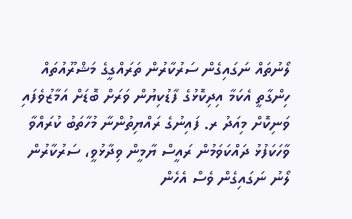ލޯނުތައް ނަގައިގެން ސަރުކާރުން ތަރައްގީގެ މަޝްރޫއުތައް ހިންގާތީ އެކަމާ އިދިކޮޅުގެ ފާޑުކިޔުން ވަރަށް ބޮޑަށް އަމާޒުވެފައި ވަނިކޮށް މިއަދު ރ. ފައިނުގެ ރައްޔިތުންނާ މުހާތަބު ކުރައްވާ ވާހަކަފުޅު ދައްކަވަމުން ރައީސް ޔާމީން ވިދާޅުވީ، ސަރުކާރުން ލޯނު ނަގައިގެން ވެސް އެހެން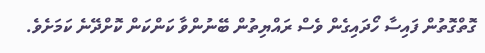ގޮތްގޮތުން ފައިސާ ހޯދައިގެން ވެސް ރައްޔިތުން ބޭނުންވާ ކަންކަން ކޮށްދޭނެ ކަމަށެވެ.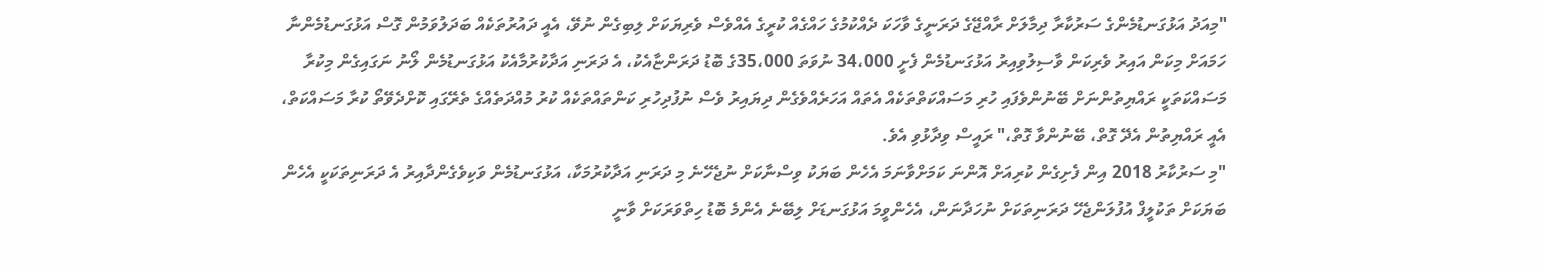"މިއަދު އަޅުގަނޑުމެންގެ ސަރުކާރާ ދިމާލަށް ރާއްޖޭގެ ދަރަނީގެ ވާހަކަ ދެއްކުމުގެ ހައްގެއް ކުރީގެ އެއްވެސް ވެރިޔަކަށް ލިބިގެން ނުވޭ، އެއީ ދައުރުތަކެއް ބަދަލުވަމުން ގޮސް އަޅުގަނޑުމެންނާ ހަމައަށް މިކަން އައިރު ވެރިކަން ވާސިލުވިއިރު އަޅުގަނޑުމެން ފެށީ 34،000 ނުވަތަ 35،000ގެ ބޮޑު ދަރަންޏާއެކު، އެ ދަރަނި އަދާކުރުމާއެކު އަޅުގަނޑުމެން ލޯނު ނަގައިގެން މިކުރާ މަސައްކަތަކީ ރައްޔިތުންނަށް ބޭނުންވެފައި ހުރި މަސައްކަތްތަކެއް އެތައް އަހަރެއްވެގެން ދިޔައިރު ވެސް ނުފުދިހުރި ކަންތައްތަކެއް ކުރު މުއްދަތެއްގެ ތެރޭގައި ކޮށްދެވޭތޯ ކުރާ މަސައްކަތް، އެއީ ރައްޔިތުން އެދޭ ގޮތް، ބޭނުންވާ ގޮތް،" ރައީސް ވިދާޅުވި އެވެ.
"މި ސަރުކާރު 2018 އިން ފެށިގެން ކުރިއަށް އޮންނަ ކަމަށްވާނަމަ އެހެން ބަޔަކު ވިސްނާކަށް ނުޖެހޭނެ މި ދަރަނި އަދާކުރުމަކާ، އަޅުގަނޑުމެން ވަކިވެގެންދާއިރު އެ ދަރަނިތަކަކީ އެހެން ބަޔަކަށް ތަކުލީފް އުފުލަންޖެހޭ ދަރަނިތަކަށް ނުހަދާނަން، އެހެންވީމަ އަޅުގަނޑަށް ލިބޭނެ އެންމެ ބޮޑު ހިތްވަރަކަށް ވާނީ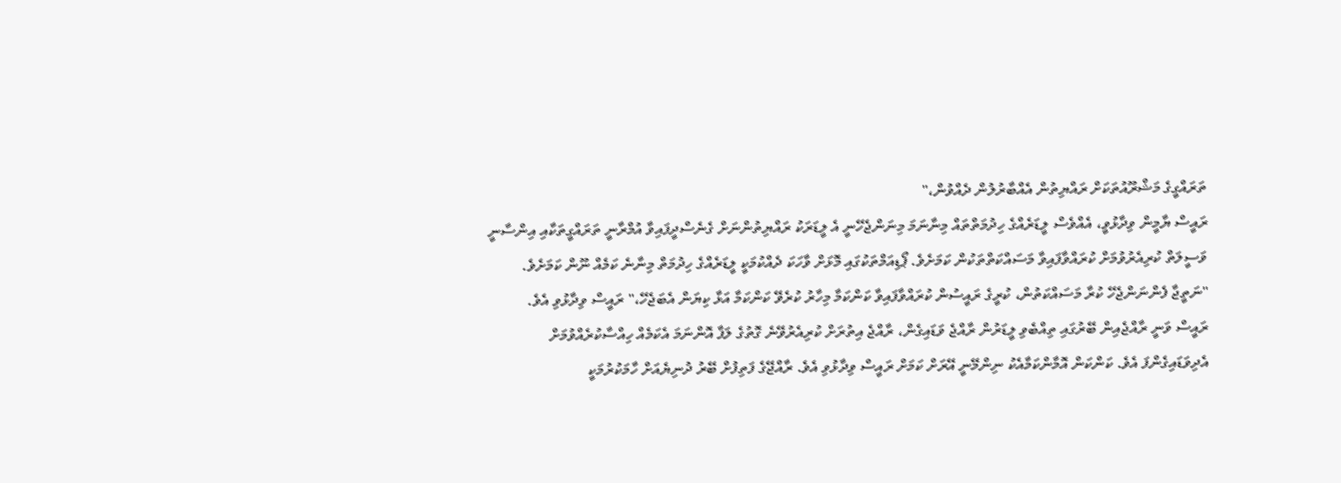ތަރައްގީގެ މަޝްރޫއުތަކަށް ރައްޔިތުން އެއްބާރުލުން ދެއްވުން،"
ރައީސް ޔާމީން ވިދާޅުވީ، އެއްވެސް ލީޑަރެއްގެ ހިދުމަތްތައް މިނާނަމަ މިނަންޖެހޭނީ އެ ލީޑަރަކު ރައްޔިތުންނަށް ގެނެސްދީފައިވާ އުމްރާނީ ތަރައްގީތަކާއި އިންސާނީ ވަސީލަތް ކުރިއެރުވުމަށް ކުރައްވާފައިވާ މަސައްކަތްތަކުން ކަމަށެވެ. ޕޯޑިއަމްތަކުގައި މޮޅަށް ވާހަކަ ދެއްކުމަކީ ލީޑަރެއްގެ ހިދުމަތް މިނާނެ ކަމެއް ނޫން ކަމަށެވެ.
"ނަތީޖާ ފެންނަންޖެހޭ ކުރާ މަސައްކަތުން، ކުރީގެ ރައީސުން ކުރައްވާފައިވާ ކަންކަމާ މިހާރު ކުރެވޭ ކަންކަމާ އަޅާ ކިޔަން އެބަޖެހޭ،" ރައީސް ވިދާޅުވި އެވެ.
ރައީސް ވަނީ ރާއްޖެއިން ބޭރުގައި ތިއްބެވި ލީޑަރުން ރާއްޖެ ވަޑައިގެން، ރާއްޖެ އިތުރަށް ކުރިއެރުވޭނެ ގޮތުގެ ލަފާ އޮންނަމަ އެކަމެއް ހިއްސާކުރެއްވުމަށް އެދިވަޑައިގެންފަ އެވެ. ކަންކަން އޮމާންކަމާއެކު ނިންމޭނީ އޭރަށް ކަމަށް ރައީސް ވިދާޅުވި އެވެ. ރާއްޖޭގެ ފަތިފުށް ބޭރު ދުނިޔެއަށް ހާމަކުރުމަކީ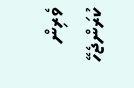ވެރިން ކުރަންޖެހޭ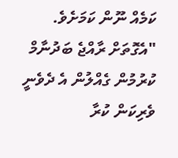ކަމެއް ނޫން ކަމަށެވެ.
"އެގޮތަށް ރާއްޖެ ބަދުނާމް ކުރުމުން ގެއްލުން އެ ދެވެނީ ވެރިކަން ކުރާ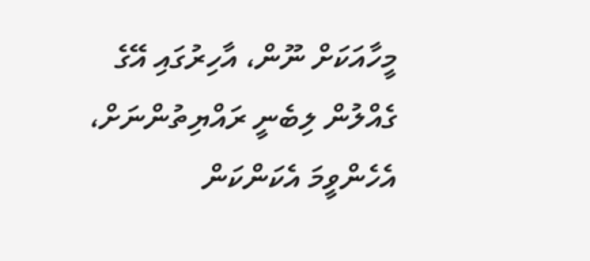މީހާއަކަށް ނޫން، އާހިރުގައި އޭގެ ގެއްލުން ލިބެނީ ރައްޔިތުންނަށް، އެހެންވީމަ އެކަންކަން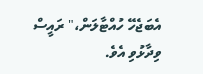އެބަޖެހޭ ހުއްޓާލަން،" ރައީސް ވިދާޅުވި އެވެ.